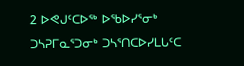2 ᐅᕙᒍᑦᑕᐅᖅ ᐅᖃᐅᓯᕐᓂᒃ ᑐᓴᕈᒥᓇᕐᑐᓂᒃ ᑐᓴᕐᑎᑕᐅᓯᒪᒐᑦᑕ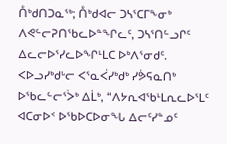ᑍᒃᑯᑎᑐᓇᖅ; ᑍᒃᑯᐊᓕ ᑐᓴᕐᑕᒥᖕᓂᒃ ᐱᕙᓪᓕᕈᑎᖃᓚᐅᓐᖏᓚᑦ, ᑐᓴᕐᑎᓪᓗᒋᑦ ᐃᓚᓕᐅᕐᓯᓚᐅᖏᒻᒪᑕ ᐅᒃᐱᕐᓂᑯᑦ.
ᐸᐅᓗᓯᒃᑯᒡᓕ ᐸᕐᓇᐹᓯᒃᑯᒃ ᓯᕘᕋᓇᑎᒃ ᐅᖃᓚᓪᓕᕐᐴᒃ ᐃᒫᒃ, “ᐱᔭᕆᐊᖃᒻᒪᕆᓚᐅᕐᒪᑦ ᐊᑕᓂᐅᑉ ᐅᖃᐅᑕᐅᓂᖓ ᐃᓕᑦᓯᓐᓄᑦ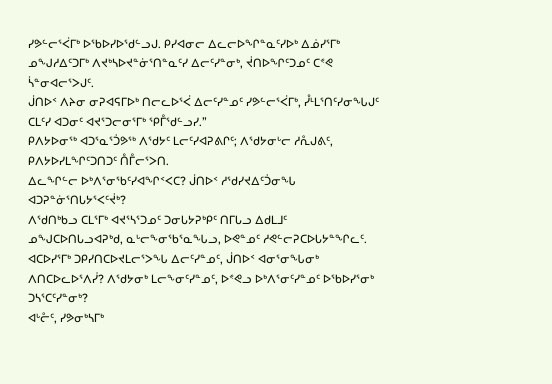ᓯᕗᓪᓕᕐᐹᒥᒃ ᐅᖃᐅᓯᐅᖁᓪᓗᒍ. ᑭᓯᐊᓂᓕ ᐃᓚᓕᐅᖏᓐᓇᑦᓯᐅᒃ ᐃᓅᓯᕐᒥᒃ ᓄᖑᓱᐃᑦᑐᒥᒃ ᐱᔪᒃᓴᐅᔪᓐᓃᕐᑎᓐᓇᑦᓯ ᐃᓕᑦᓯᓐᓂᒃ, ᔫᑎᐅᖏᑦᑐᓄᑦ ᑕᕝᕙ ᓵᓐᓂᐊᓕᕐᐳᒍᑦ.
ᒎᑎᐅᑉ ᐱᔨᓂ ᓂᕈᐊᕋᒥᐅᒃ ᑎᓕᓚᐅᕐᐹ ᐃᓕᑦᓯᓐᓄᑦ ᓯᕗᓪᓕᕐᐹᒥᒃ, ᓮᒻᒪᕐᑎᑦᓯᓂᖓᒍᑦ ᑕᒪᑦᓯ ᐊᑐᓂᑦ ᐊᔪᕐᑐᓕᓂᕐᒥᒃ ᕿᒤᖁᓪᓗᓯ.”
ᑭᐱᔭᐅᓂᖅ ᐊᑐᕐᓇᕐᑑᕗᖅ ᐱᖁᔭᑦ ᒪᓕᑦᓯᐊᕈᕕᒋᑦ; ᐱᖁᔭᓂᒡᓕ ᓱᕅᒍᕕᑦ, ᑭᐱᔭᐅᓯᒪᖏᑦᑐᑎᑐᑦ ᑍᒤᓕᕐᐳᑎ.
ᐃᓚᖏᓪᓕ ᐅᒃᐱᕐᓂᖃᑦᓯᐊᖏᑉᐸᑕ? ᒎᑎᐅᑉ ᓱᖁᓯᔪᐃᑦᑑᓂᖓ ᐊᑐᕈᓐᓃᕐᑎᒐᔭᕐᐸᑦᔫᒃ?
ᐱᖁᑎᒃᑲᓗ ᑕᒪᕐᒥᒃ ᐊᔪᕐᓴᕐᑐᓄᑦ ᑐᓂᒐᔭᕈᒃᑭᑦ ᑎᒥᒐᓗ ᐃᑯᒪᒧᑦ ᓄᖑᑕᐅᑎᒐᓗᐊᕈᒃᑯ, ᓇᒡᓕᖕᓂᖃᕐᓇᖓᓗ, ᐅᕙᓐᓄᑦ ᓱᕙᓪᓕᕈᑕᐅᒐᔭᓐᖏᓚᑦ.
ᐊᑕᐅᓯᕐᒥᒃ ᑐᑭᓯᑎᑕᐅᔪᒪᓕᕐᐳᖓ ᐃᓕᑦᓯᓐᓄᑦ, ᒎᑎᐅᑉ ᐊᓂᕐᓂᖓᓂᒃ ᐱᑎᑕᐅᓚᐅᕐᐱᓰ? ᐱᖁᔭᓂᒃ ᒪᓕᖕᓂᑦᓯᓐᓄᑦ, ᐅᕝᕙᓗ ᐅᒃᐱᕐᓂᑦᓯᓐᓄᑦ ᐅᖃᐅᓯᕐᓂᒃ ᑐᓴᕐᑕᑦᓯᓐᓂᒃ?
ᐊᒡᓔᑦ, ᓯᕗᓂᒃᓴᒥᒃ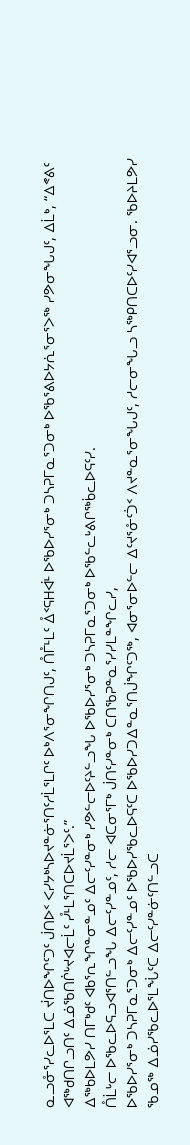ᓇᓗᓁᕐᓯᓚᐅᕐᒪᑕ ᔫᑎᐅᖏᑦᑐᑦ ᒎᑎᐅᑉ ᐸᓯᔭᒃᓴᐅᔪᓐᓃᕐᑎᑦᓱᒫᕐᒪᒋᑦ ᐅᒃᐱᕐᓂᖏᑎᒍᑦ, ᑍᒤᒻᒪᑦ ᐂᑉᕋᕼᐋᒻ ᐅᖃᐅᓯᕐᓂᒃ ᑐᓴᕈᒥᓇᕐᑐᓂᒃ ᐅᖃᕐᕕᐅᔭᕇᕐᓂᕐᐳᖅ ᓯᕗᓂᖓᒍᑦ, ᐃᒫᒃ, “ᐃᕝᕕᑦ ᐊᖅᑯᑎᒋᓗᑎᑦ ᐃᓅᖃᑎᒌᒡᔪᐊᓕᒫᑦ ᓮᒻᒪᕐᑎᑕᐅᔪᒫᕐᐳᑦ.”
ᐃᖅᑲᐅᒪᕗᓯ ᑎᒥᒃᑯᑦ ᐊᑲᕐᕆᖏᓐᓂᓐᓄᑦ ᐃᓕᑦᓯᓐᓂᒃ ᓯᕗᓪᓕᐅᑦᔨᓪᓗᖓ ᐅᖃᐅᓯᕐᓂᒃ ᑐᓴᕈᒥᓇᕐᑐᓂᒃ ᐅᖃᓪᓚᒡᕕᒋᖅᑳᓚᐅᕋᑦᓯ.
ᑍᒫᒡᓕ ᐅᖃᓚᐅᕋᓗᐊᕐᑎᓪᓗᖓ ᐃᓕᑦᓯᓐᓄᑦ, ᓱᓕ ᐊᑕᓂᕐᒥᒃ ᒎᑎᑦᓯᓐᓂᒃ ᑕᑎᖃᕈᓐᓇᕐᓯᓯᒪᓐᖏᓚᓯ,
ᐅᖃᐅᓯᕐᓂᒃ ᑐᓴᕈᒥᓇᕐᑐᓂᒃ ᐃᓕᑦᓯᓐᓄᑦ ᐅᖃᐅᓯᖃᓚᐅᕋᑦᑕ ᐅᖃᐅᓯᑐᐃᓐᓇᕐᑎᒎᖏᑦᑐᖅ, ᐊᓂᕐᓂᐅᓪᓕ ᐃᑦᔪᕐᓁᑦᑑᑉ ᐱᔪᓐᓇᕐᓂᖓᒍᑦ, ᓱᓕᓂᖓᓗ ᓴᖅᑭᑎᑕᐅᑦᓯᐊᕐᓗᓂ. ᖃᐅᔨᒪᕗᓯ ᖃᓄᖅ ᐃᓅᓯᖃᓚᐅᕐᒪᖔᑦᑕ ᐃᓕᑦᓯᓐᓃᑦᑎᓪᓗᑕ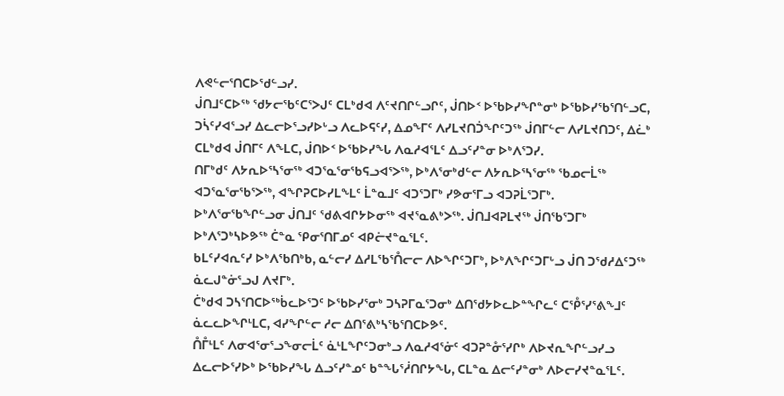ᐱᕙᓪᓕᕐᑎᑕᐅᖁᓪᓗᓯ.
ᒎᑎᒧᑦᑕᐅᖅ ᖁᔭᓕᖃᑦᑕᕐᐳᒍᑦ ᑕᒪᒃᑯᐊ ᐱᑦᔪᑎᒋᓪᓗᒋᑦ, ᒎᑎᐅᑉ ᐅᖃᐅᓯᖏᓐᓂᒃ ᐅᖃᐅᓯᖃᕐᑎᓪᓗᑕ, ᑐᓵᑦᓯᐊᕐᓗᓯ ᐃᓚᓕᐅᕐᓗᓯᐅᒡᓗ ᐱᓚᐅᕋᑦᓯ, ᐃᓄᖕᒥᑦ ᐱᓯᒪᔪᑎᑑᖏᑦᑐᖅ ᒎᑎᒥᓪᓕ ᐱᓯᒪᔪᑎᑐᑦ, ᐃᓛᒃ ᑕᒪᒃᑯᐊ ᒎᑎᒥᑦ ᐱᖕᒪᑕ, ᒎᑎᐅᑉ ᐅᖃᐅᓯᖓ ᐱᓇᓱᐊᕐᒪᑦ ᐃᓗᑦᓯᓐᓂ ᐅᒃᐱᕐᑐᓯ.
ᑎᒥᒃᑯᑦ ᐱᔭᕆᐅᕐᓴᕐᓂᖅ ᐊᑐᕐᓇᕐᓂᖃᕋᓗᐊᕐᐳᖅ, ᐅᒃᐱᕐᓂᒃᑯᓪᓕ ᐱᔭᕆᐅᕐᓴᕐᓂᖅ ᖃᓄᓕᒫᖅ ᐊᑐᕐᓇᕐᓂᖃᕐᐳᖅ, ᐊᖏᕈᑕᐅᓯᒪᖕᒪᑦ ᒫᓐᓇᒧᑦ ᐊᑐᕐᑐᒥᒃ ᓯᕗᓂᕐᒥᓗ ᐊᑐᕈᒫᕐᑐᒥᒃ.
ᐅᒃᐱᕐᓂᖃᖏᓪᓗᓂ ᒎᑎᒧᑦ ᖁᕕᐊᒋᔭᐅᓂᖅ ᐊᔪᕐᓇᕕᒃᐳᖅ. ᒎᑎᒧᐊᕈᒪᔪᖅ ᒎᑎᖃᕐᑐᒥᒃ ᐅᒃᐱᕐᑐᒃᓴᐅᕗᖅ ᑖᓐᓇ ᕿᓂᕐᑎᒥᓄᑦ ᐊᑭᓖᔪᓐᓇᕐᒪᑦ.
ᑲᒪᑦᓯᐊᕆᑦᓯ ᐅᒃᐱᖃᑎᒃᑲ, ᓇᓪᓕᓯ ᐃᓱᒪᖃᕐᑍᓕᓕ ᐱᐅᖏᑦᑐᒥᒃ, ᐅᒃᐱᖏᑦᑐᒥᒡᓗ ᒎᑎ ᑐᖁᓱᐃᑦᑐᖅ ᓈᓚᒍᓐᓃᕐᓗᒍ ᐱᔪᒥᒃ.
ᑖᒃᑯᐊ ᑐᓴᕐᑎᑕᐅᖅᑳᓚᐅᕐᑐᑦ ᐅᖃᐅᓯᕐᓂᒃ ᑐᓴᕈᒥᓇᕐᑐᓂᒃ ᐃᑎᖁᔭᐅᓚᐅᓐᖏᓚᑦ ᑕᕾᕐᓯᕐᕕᖕᒧᑦ ᓈᓚᓚᐅᖏᒻᒪᑕ, ᐊᓯᖏᓪᓕ ᓱᓕ ᐃᑎᕐᕕᒃᓴᖃᕐᑎᑕᐅᕗᑦ.
ᑍᒤᒻᒪᑦ ᐱᓂᐊᕐᓂᕐᓗᖕᓂᓕᒫᑦ ᓈᒻᒪᖏᑦᑐᓂᒃᓗ ᐱᓇᓱᐊᕐᓃᑦ ᐊᑐᕈᓐᓁᕐᓯᒋᒃ ᐱᐅᔪᕆᖏᓪᓗᓯᓗ ᐃᓚᓕᐅᕐᓯᐅᒃ ᐅᖃᐅᓯᖓ ᐃᓗᑦᓯᓐᓄᑦ ᑲᓐᖓᕐᓲᑎᒋᔭᖓ, ᑕᒪᓐᓇ ᐃᓕᑦᓯᓐᓂᒃ ᐱᐅᓕᓯᔪᓐᓇᕐᒪᑦ.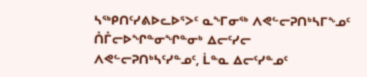ᓴᖅᑭᑎᑦᓯᕕᐅᓚᐅᕐᐳᑦ ᓇᖕᒥᓂᖅ ᐱᕙᓪᓕᕈᑎᒃᓴᒥᖕᓄᑦ ᑍᒤᓕᐅᖏᓐᓂᖏᓐᓂᒃ ᐃᓕᑦᓯᓕ ᐱᕙᓪᓕᕈᑎᒃᓴᑦᓯᓐᓄᑦ, ᒫᓐᓇ ᐃᓕᑦᓯᓐᓄᑦ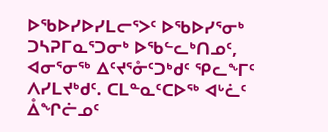ᐅᖃᐅᓯᐅᓯᒪᓕᕐᐳᑦ ᐅᖃᐅᓯᕐᓂᒃ ᑐᓴᕈᒥᓇᕐᑐᓂᒃ ᐅᖃᓪᓚᒃᑎᓄᑦ, ᐊᓂᕐᓂᖅ ᐃᑦᔪᕐᓁᑦᑐᒃᑯᑦ ᕿᓚᖕᒥᑦ ᐱᓯᒪᔪᒃᑯᑦ. ᑕᒪᓐᓇᑦᑕᐅᖅ ᐊᒡᓛᑦ ᐂᖏᓖᓄᑦ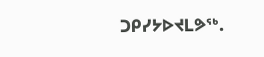ᑐᑭᓯᔭᐅᔪᒪᕗᖅ.